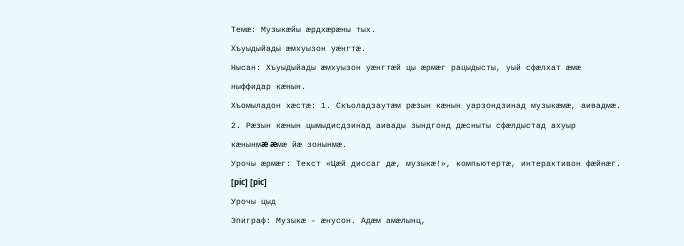Темæ: Музыкæйы æрдхæрæны тых.
Хъуыдыйады æмхуызон уæнгтæ.
Нысан: Хъуыдыйады æмхуызон уæнгтæй цы æрмæг рацыдысты, уый сфæлхат æмæ
ныффидар кæнын.
Хъомыладон хæстæ: 1. Скъоладзаутæм рæзын кæнын уарзондзинад музыкæмæ, аивадмæ.
2. Рæзын кæнын цымыдисдзинад аивады зындгонд дæсныты сфæлдыстад ахуыр
кæнынмæ æмæ йæ зонынмæ.
Урочы æрмæг: Текст «Цæй диссаг дæ, музыкæ!», компьютертæ, интерактивон фæйнæг.
[pic] [pic]
Урочы цыд
Эпиграф: Музыкæ – æнусон. Адæм амæлынц,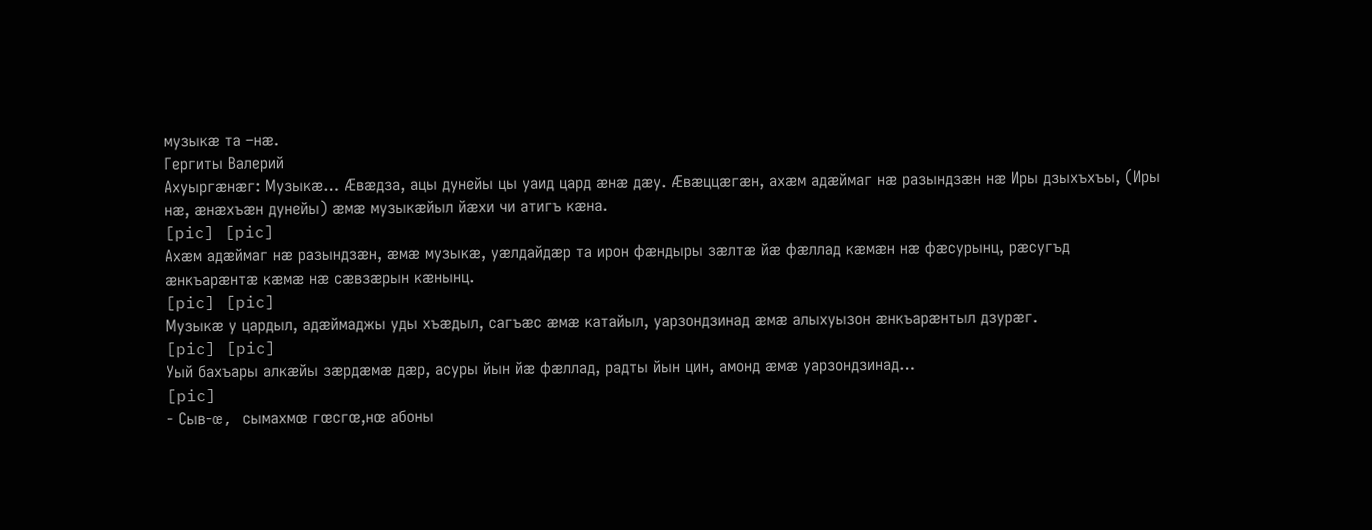музыкæ та –нæ.
Гергиты Валерий
Ахуыргæнæг: Музыкæ… Æвæдза, ацы дунейы цы уаид цард æнæ дæу. Æвæццæгæн, ахæм адæймаг нæ разындзæн нæ Иры дзыхъхъы, (Иры нæ, æнæхъæн дунейы) æмæ музыкæйыл йæхи чи атигъ кæна.
[pic] [pic]
Ахæм адæймаг нæ разындзæн, æмæ музыкæ, уæлдайдæр та ирон фæндыры зæлтæ йæ фæллад кæмæн нæ фæсурынц, рæсугъд æнкъарæнтæ кæмæ нæ сæвзæрын кæнынц.
[pic] [pic]
Музыкæ у цардыл, адæймаджы уды хъæдыл, сагъæс æмæ катайыл, уарзондзинад æмæ алыхуызон æнкъарæнтыл дзурæг.
[pic] [pic]
Уый бахъары алкæйы зæрдæмæ дæр, асуры йын йæ фæллад, радты йын цин, амонд æмæ уарзондзинад…
[pic]
- Сыв-œ, сымахмœ гœсгœ,нœ абоны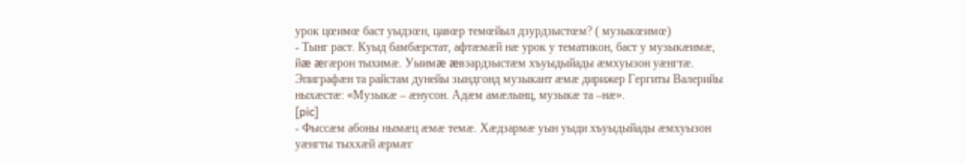урок цœимœ баст уыдзœн, цавœр темœйыл дзурдзыстœм? ( музыкœимœ)
- Тынг раст. Куыд бамбæрстат, афтæмæй нæ урок у тематикон, баст у музыкæимæ, йæ æгæрон тыхимæ. Уыимæ æвзардзыстæм хъуыдыйады æмхуызон уæнгтæ. Эпиграфæн та райстам дунейы зындгонд музыкант æмæ дирижер Гергиты Валерийы ныхæстæ: «Музыкæ – æнусон. Адæм амæлынц, музыкæ та –нæ».
[pic]
- Фыссæм абоны нымæц æмæ темæ. Хæдзармæ уын уыди хъуыдыйады æмхуызон уæнгты тыххæй æрмæг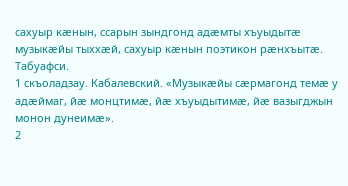сахуыр кæнын, ссарын зындгонд адæмты хъуыдытæ музыкæйы тыххæй, сахуыр кæнын поэтикон рæнхъытæ. Табуафси.
1 скъоладзау. Кабалевский. «Музыкæйы сæрмагонд темæ у адæймаг, йæ монцтимæ, йæ хъуыдытимæ, йæ вазыгджын монон дунеимæ».
2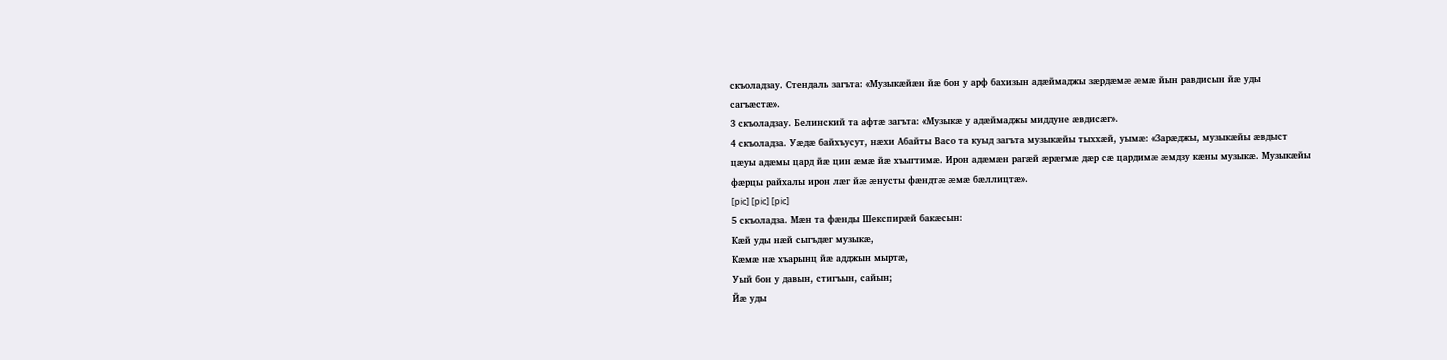скъоладзау. Стендаль загъта: «Музыкæйæн йæ бон у арф бахизын адæймаджы зæрдæмæ æмæ йын равдисын йæ уды сагъæстæ».
3 скъоладзау. Белинский та афтæ загъта: «Музыкæ у адæймаджы миддуне æвдисæг».
4 скъоладза. Уæдæ байхъусут, нæхи Абайты Васо та куыд загъта музыкæйы тыххæй, уымæ: «Зарæджы, музыкæйы æвдыст цæуы адæмы цард йæ цин æмæ йæ хъыгтимæ. Ирон адæмæн рагæй æрæгмæ дæр сæ цардимæ æмдзу кæны музыкæ. Музыкæйы фæрцы райхалы ирон лæг йæ æнусты фæндтæ æмæ бæллицтæ».
[pic] [pic] [pic]
5 скъоладза. Мæн та фæнды Шекспирæй бакæсын:
Кæй уды нæй сыгъдæг музыкæ,
Кæмæ нæ хъарынц йæ адджын мыртæ,
Уый бон у давын, стигъын, сайын;
Йæ уды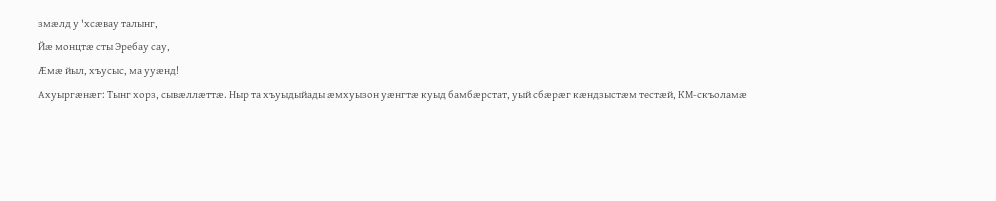змæлд у 'хсæвау талынг,
Йæ монцтæ сты Эребау сау,
Æмæ йыл, хъусыс, ма ууæнд!
Ахуыргæнæг: Тынг хорз, сывæллæттæ. Ныр та хъуыдыйады æмхуызон уæнгтæ куыд бамбæрстат, уый сбæрæг кæндзыстæм тестæй, КМ-скъоламæ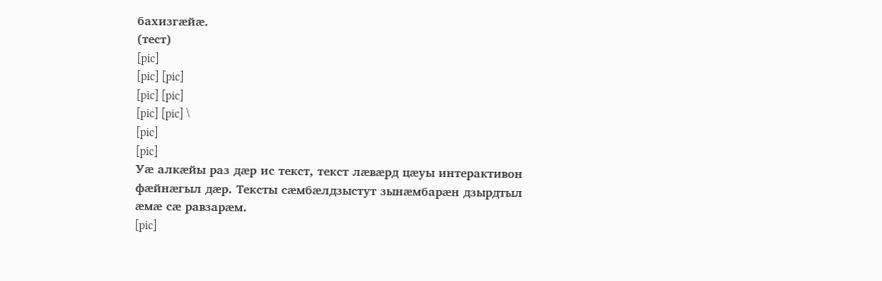бахизгæйæ.
(тест)
[pic]
[pic] [pic]
[pic] [pic]
[pic] [pic] \
[pic]
[pic]
Уæ алкæйы раз дæр ис текст, текст лæвæрд цæуы интерактивон фæйнæгыл дæр. Тексты сæмбæлдзыстут зынæмбарæн дзырдтыл æмæ сæ равзарæм.
[pic]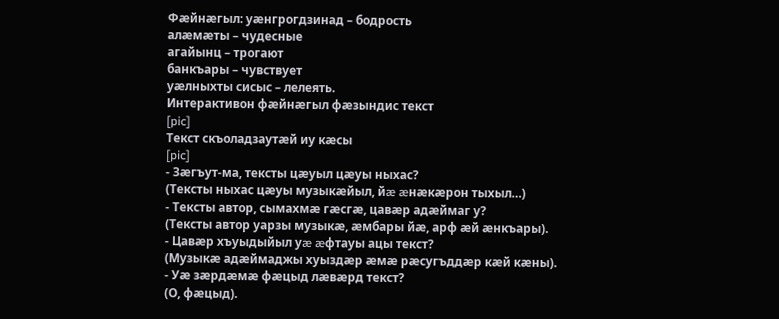Фæйнæгыл: уæнгрогдзинад – бодрость
алæмæты – чудесные
агайынц – трогают
банкъары – чувствует
уæлныхты сисыс – лелеять.
Интерактивон фæйнæгыл фæзындис текст
[pic]
Текст скъоладзаутæй иу кæсы
[pic]
- Зæгъут-ма, тексты цæуыл цæуы ныхас?
(Тексты ныхас цæуы музыкæйыл, йæ æнæкæрон тыхыл…)
- Тексты автор, сымахмæ гæсгæ, цавæр адæймаг у?
(Тексты автор уарзы музыкæ, æмбары йæ, арф æй æнкъары).
- Цавæр хъуыдыйыл уæ æфтауы ацы текст?
(Музыкæ адæймаджы хуыздæр æмæ рæсугъддæр кæй кæны).
- Уæ зæрдæмæ фæцыд лæвæрд текст?
(О, фæцыд).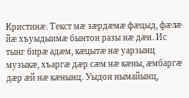Кристинæ. Текст мæ зæрдæмæ фæцыд, фæлæ йæ хъуыдыимæ бынтон разы нæ дæн. Ис тынг бирæ адæм, кæцытæ нæ уарзынц музыкæ, хъаргæ дæр сæм нæ кæны, æмбаргæ дæр æй нæ кæнынц. Уыдон нымайынц,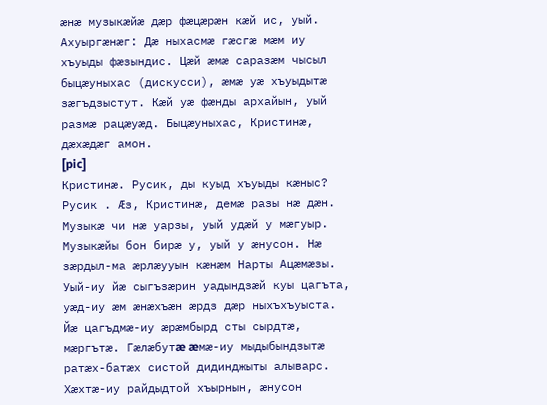æнæ музыкæйæ дæр фæцæрæн кæй ис, уый.
Ахуыргæнæг: Дæ ныхасмæ гæсгæ мæм иу хъуыды фæзындис. Цæй æмæ саразæм чысыл быцæуныхас (дискусси), æмæ уæ хъуыдытæ зæгъдзыстут. Кæй уæ фæнды архайын, уый размæ рацæуæд. Быцæуныхас, Кристинæ, дæхæдæг амон.
[pic]
Кристинæ. Русик, ды куыд хъуыды кæныс?
Русик . Æз, Кристинæ, демæ разы нæ дæн. Музыкæ чи нæ уарзы, уый удæй у мæгуыр. Музыкæйы бон бирæ у, уый у æнусон. Нæ зæрдыл-ма æрлæууын кæнæм Нарты Ацæмæзы. Уый-иу йæ сыгъзæрин уадындзæй куы цагъта, уæд-иу æм æнæхъæн æрдз дæр ныхъхъуыста. Йæ цагъдмæ-иу æрæмбырд сты сырдтæ, мæргътæ. Гæлæбутæ æмæ-иу мыдыбындзытæ ратæх-батæх систой дидинджыты алыварс. Хæхтæ-иу райдыдтой хъырнын, æнусон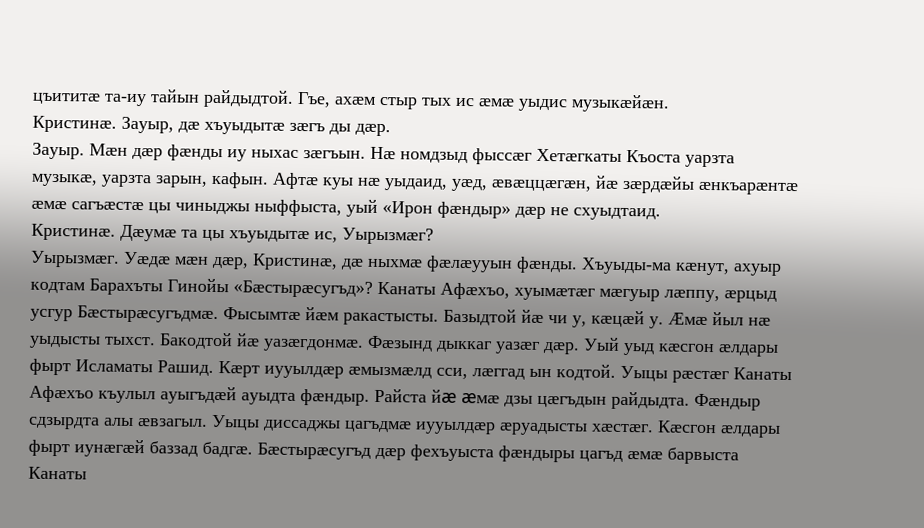цъититæ та-иу тайын райдыдтой. Гъе, ахæм стыр тых ис æмæ уыдис музыкæйæн.
Кристинæ. Зауыр, дæ хъуыдытæ зæгъ ды дæр.
Зауыр. Мæн дæр фæнды иу ныхас зæгъын. Нæ номдзыд фыссæг Хетæгкаты Къоста уарзта музыкæ, уарзта зарын, кафын. Афтæ куы нæ уыдаид, уæд, æвæццæгæн, йæ зæрдæйы æнкъарæнтæ æмæ сагъæстæ цы чиныджы ныффыста, уый «Ирон фæндыр» дæр не схуыдтаид.
Кристинæ. Дæумæ та цы хъуыдытæ ис, Уырызмæг?
Уырызмæг. Уæдæ мæн дæр, Кристинæ, дæ ныхмæ фæлæууын фæнды. Хъуыды-ма кæнут, ахуыр кодтам Барахъты Гинойы «Бæстырæсугъд»? Канаты Афæхъо, хуымæтæг мæгуыр лæппу, æрцыд усгур Бæстырæсугъдмæ. Фысымтæ йæм ракастысты. Базыдтой йæ чи у, кæцæй у. Æмæ йыл нæ уыдысты тыхст. Бакодтой йæ уазæгдонмæ. Фæзынд дыккаг уазæг дæр. Уый уыд кæсгон æлдары фырт Исламаты Рашид. Кæрт иууылдæр æмызмæлд сси, лæггад ын кодтой. Уыцы рæстæг Канаты Афæхъо къулыл ауыгъдæй ауыдта фæндыр. Райста йæ æмæ дзы цæгъдын райдыдта. Фæндыр сдзырдта алы æвзагыл. Уыцы диссаджы цагъдмæ иууылдæр æруадысты хæстæг. Кæсгон æлдары фырт иунæгæй баззад бадгæ. Бæстырæсугъд дæр фехъуыста фæндыры цагъд æмæ барвыста Канаты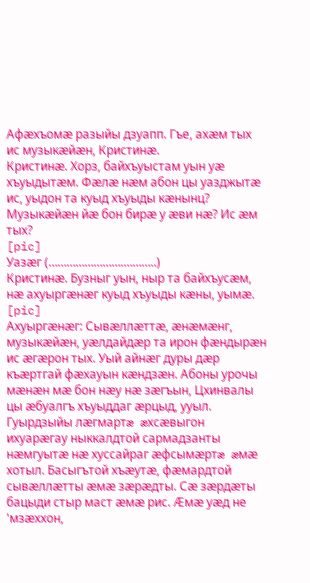Афæхъомæ разыйы дзуапп. Гъе, ахæм тых ис музыкæйæн, Кристинæ.
Кристинæ. Хорз, байхъуыстам уын уæ хъуыдытæм. Фæлæ нæм абон цы уазджытæ ис, уыдон та куыд хъуыды кæнынц? Музыкæйæн йæ бон бирæ у æви нæ? Ис æм тых?
[pic]
Уазæг (…………………….………..)
Кристинæ. Бузныг уын, ныр та байхъусæм, нæ ахуыргæнæг куыд хъуыды кæны, уымæ.
[pic]
Ахуыргæнæг: Сывæллæттæ, æнæмæнг, музыкæйæн, уæлдайдæр та ирон фæндырæн ис æгæрон тых. Уый айнæг дуры дæр къæртгай фæхауын кæндзæн. Абоны урочы мæнæн мæ бон нæу нæ зæгъын, Цхинвалы цы æбуалгъ хъуыддаг æрцыд, ууыл. Гуырдзыйы лæгмартæ æхсæвыгон ихуарæгау ныккалдтой сармадзанты нæмгуытæ нæ хуссайраг æфсымæртæ æмæ хотыл. Басыгътой хъæутæ, фæмардтой сывæллæтты æмæ зæрæдты. Сæ зæрдæты бацыди стыр маст æмæ рис. Æмæ уæд не 'мзæххон,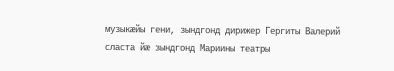музыкæйы гени, зындгонд дирижер Гергиты Валерий сласта йæ зындгонд Мариины театры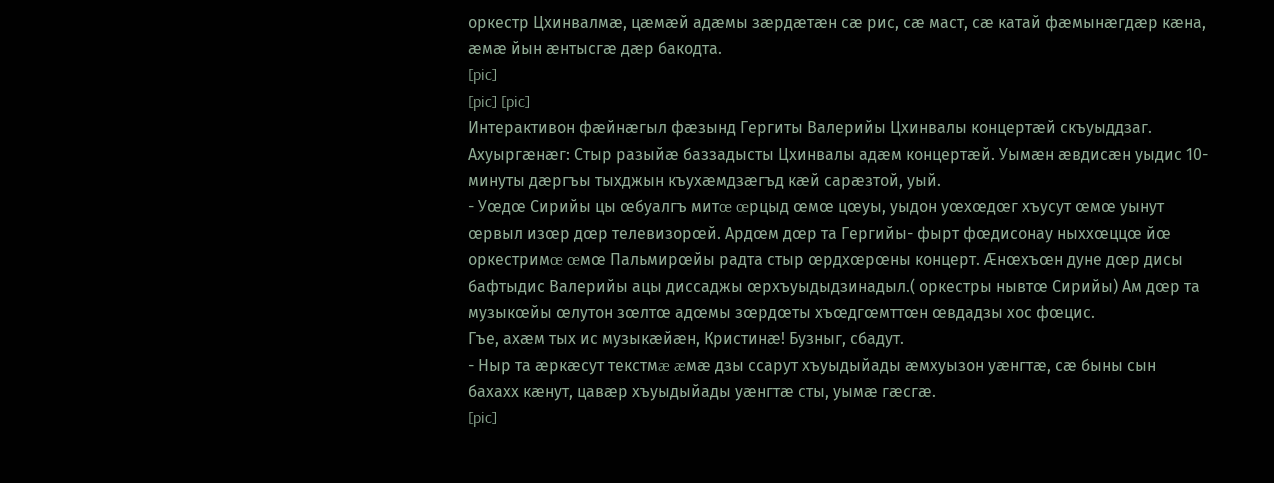оркестр Цхинвалмæ, цæмæй адæмы зæрдæтæн сæ рис, сæ маст, сæ катай фæмынæгдæр кæна, æмæ йын æнтысгæ дæр бакодта.
[pic]
[pic] [pic]
Интерактивон фæйнæгыл фæзынд Гергиты Валерийы Цхинвалы концертæй скъуыддзаг.
Ахуыргæнæг: Стыр разыйæ баззадысты Цхинвалы адæм концертæй. Уымæн æвдисæн уыдис 10- минуты дæргъы тыхджын къухæмдзæгъд кæй сарæзтой, уый.
- Уœдœ Сирийы цы œбуалгъ митœ œрцыд œмœ цœуы, уыдон уœхœдœг хъусут œмœ уынут œрвыл изœр дœр телевизорœй. Ардœм дœр та Гергийы- фырт фœдисонау ныххœццœ йœ оркестримœ œмœ Пальмирœйы радта стыр œрдхœрœны концерт. Æнœхъœн дуне дœр дисы бафтыдис Валерийы ацы диссаджы œрхъуыдыдзинадыл.( оркестры нывтœ Сирийы) Ам дœр та музыкœйы œлутон зœлтœ адœмы зœрдœты хъœдгœмттœн œвдадзы хос фœцис.
Гъе, ахæм тых ис музыкæйæн, Кристинæ! Бузныг, сбадут.
- Ныр та æркæсут текстмæ æмæ дзы ссарут хъуыдыйады æмхуызон уæнгтæ, сæ быны сын бахахх кæнут, цавæр хъуыдыйады уæнгтæ сты, уымæ гæсгæ.
[pic]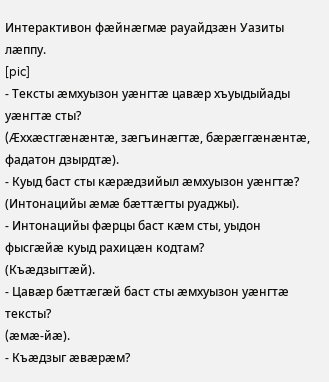Интерактивон фæйнæгмæ рауайдзæн Уазиты лæппу.
[pic]
- Тексты æмхуызон уæнгтæ цавæр хъуыдыйады уæнгтæ сты?
(Æххæстгæнæнтæ, зæгъинæгтæ, бæрæггæнæнтæ, фадатон дзырдтæ).
- Куыд баст сты кæрæдзийыл æмхуызон уæнгтæ?
(Интонацийы æмæ бæттæгты руаджы).
- Интонацийы фæрцы баст кæм сты, уыдон фысгæйæ куыд рахицæн кодтам?
(Къæдзыгтæй).
- Цавæр бæттæгæй баст сты æмхуызон уæнгтæ тексты?
(æмæ-йæ).
- Къæдзыг æвæрæм?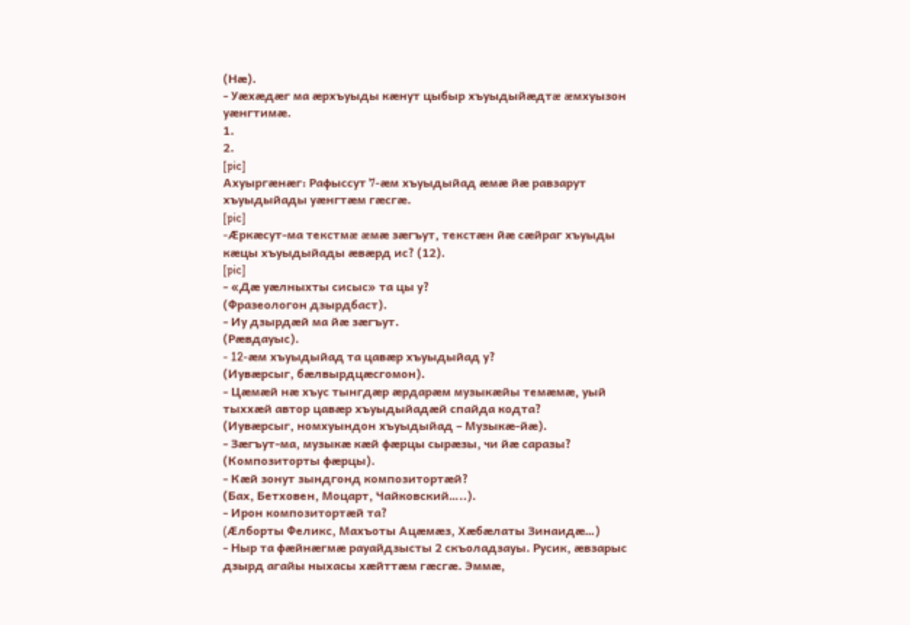(Нæ).
- Уæхæдæг ма æрхъуыды кæнут цыбыр хъуыдыйæдтæ æмхуызон уæнгтимæ.
1.
2.
[pic]
Ахуыргæнæг: Рафыссут 7-æм хъуыдыйад æмæ йæ равзарут хъуыдыйады уæнгтæм гæсгæ.
[pic]
-Æркæсут-ма текстмæ æмæ зæгъут, текстæн йæ сæйраг хъуыды кæцы хъуыдыйады æвæрд ис? (12).
[pic]
- «Дæ уæлныхты сисыс» та цы у?
(Фразеологон дзырдбаст).
- Иу дзырдæй ма йæ зæгъут.
(Рæвдауыс).
- 12-æм хъуыдыйад та цавæр хъуыдыйад у?
(Иувæрсыг, бæлвырдцæсгомон).
- Цæмæй нæ хъус тынгдæр æрдарæм музыкæйы темæмæ, уый тыххæй автор цавæр хъуыдыйадæй спайда кодта?
(Иувæрсыг, номхуындон хъуыдыйад – Музыкæ-йæ).
- Зæгъут-ма, музыкæ кæй фæрцы сырæзы, чи йæ саразы?
(Композиторты фæрцы).
- Кæй зонут зындгонд композитортæй?
(Бах, Бетховен, Моцарт, Чайковский…..).
- Ирон композитортæй та?
(Æлборты Феликс, Махъоты Ацæмæз, Хæбæлаты Зинаидæ…)
- Ныр та фæйнæгмæ рауайдзысты 2 скъоладзауы. Русик, æвзарыс дзырд агайы ныхасы хæйттæм гæсгæ. Эммæ,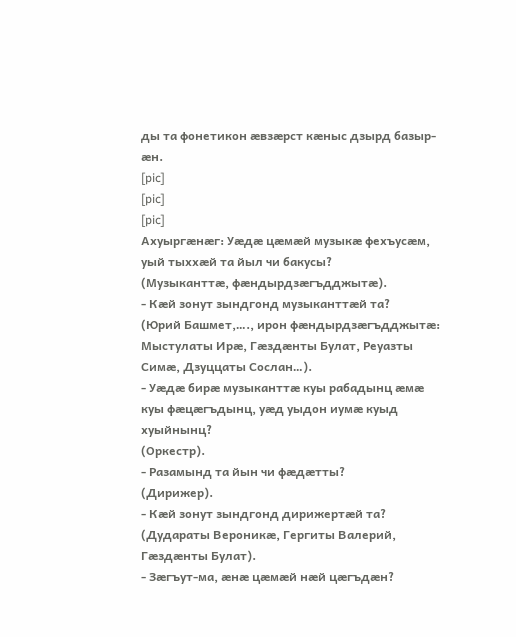ды та фонетикон æвзæрст кæныс дзырд базыр-æн.
[pic]
[pic]
[pic]
Ахуыргæнæг: Уæдæ цæмæй музыкæ фехъусæм, уый тыххæй та йыл чи бакусы?
(Музыканттæ, фæндырдзæгъдджытæ).
- Кæй зонут зындгонд музыканттæй та?
(Юрий Башмет,…., ирон фæндырдзæгъдджытæ: Мыстулаты Ирæ, Гæздæнты Булат, Реуазты Симæ, Дзуццаты Сослан…).
- Уæдæ бирæ музыканттæ куы рабадынц æмæ куы фæцæгъдынц, уæд уыдон иумæ куыд хуыйнынц?
(Оркестр).
- Разамынд та йын чи фæдæтты?
(Дирижер).
- Кæй зонут зындгонд дирижертæй та?
(Дудараты Вероникæ, Гергиты Валерий, Гæздæнты Булат).
- Зæгъут-ма, æнæ цæмæй нæй цæгъдæн?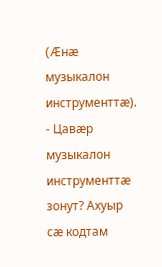(Æнæ музыкалон инструменттæ).
- Цавæр музыкалон инструменттæ зонут? Ахуыр сæ кодтам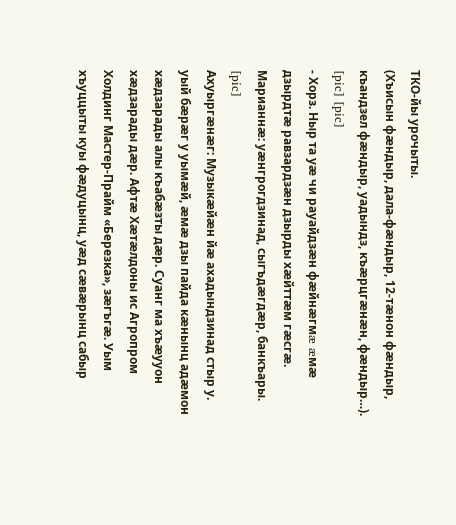ТКО-йы урочыты.
(Хъисын фæндыр, дала-фæндыр, 12-тæнон фæндыр, къандзел фæндыр, уадындз, къæрцгæнæн, фæндыр…).
[pic] [pic]
- Хорз. Ныр та уæ чи рауайдзæн фæйнæгмæ æмæ дзырдтæ равзардзæн дзырды хæйттæм гæсгæ.
Марианнæ: уæнгрогдзинад, сыгъдæгдæр, банкъары.
[pic]
Ахуыргæнæг: Музыкæйæн йæ ахадындзинад стыр у. уый бæрæг у уымæй, æмæ дзы пайда кæнынц адæмон хæдзарады алы къабæзты дæр. Суанг ма хъæууон хæдзарады дæр. Афтæ Хæтæлдоны ис Агропром Холдинг Мастер-Прайм «Березка», зæгъгæ. Уым хъуццыты куы фæдуцынц, уæд сæвæрынц сабыр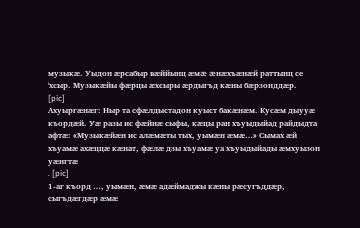музыкæ. Уыдон æрсабыр вæййынц æмæ æнæхъæнæй раттынц се 'хсыр. Музыкæйы фæрцы æхсыры æрдыгъд кæны бæрзонддæр.
[pic]
Ахуыргæнæг: Ныр та сфæлдыстадон куыст бакæнæм. Кусæм дыууæ къордæй. Уæ разы ис фæйнæ сыфы, кæцы ран хъуыдыйад райдыдта афтæ: «Музыкæйæн ис алæмæты тых, уымæн æмæ…» Сымах æй хъуамæ ахæццæ кæнат, фæлæ дзы хъуамæ уа хъуыдыйады æмхуызон уæнгтæ
. [pic]
1-аг къорд …, уымæн, æмæ адæймаджы кæны рæсугъддæр, сыгъдæгдæр æмæ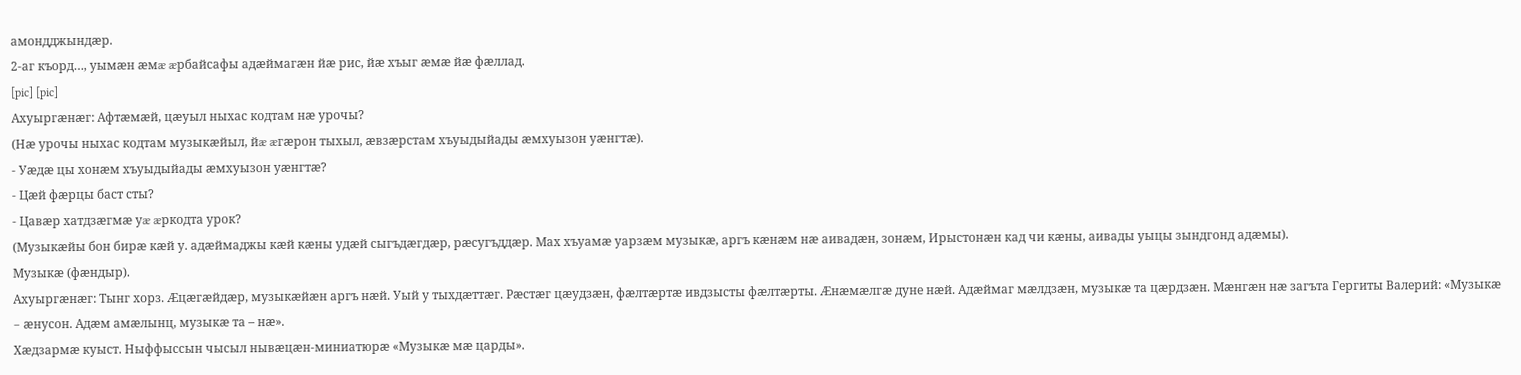амондджындæр.
2-аг къорд…, уымæн æмæ æрбайсафы адæймагæн йæ рис, йæ хъыг æмæ йæ фæллад.
[pic] [pic]
Ахуыргæнæг: Афтæмæй, цæуыл ныхас кодтам нæ урочы?
(Нæ урочы ныхас кодтам музыкæйыл, йæ æгæрон тыхыл, æвзæрстам хъуыдыйады æмхуызон уæнгтæ).
- Уæдæ цы хонæм хъуыдыйады æмхуызон уæнгтæ?
- Цæй фæрцы баст сты?
- Цавæр хатдзæгмæ уæ æркодта урок?
(Музыкæйы бон бирæ кæй у. адæймаджы кæй кæны удæй сыгъдæгдæр, рæсугъддæр. Мах хъуамæ уарзæм музыкæ, аргъ кæнæм нæ аивадæн, зонæм, Ирыстонæн кад чи кæны, аивады уыцы зындгонд адæмы).
Музыкæ (фæндыр).
Ахуыргæнæг: Тынг хорз. Æцæгæйдæр, музыкæйæн аргъ нæй. Уый у тыхдæттæг. Рæстæг цæудзæн, фæлтæртæ ивдзысты фæлтæрты. Æнæмæлгæ дуне нæй. Адæймаг мæлдзæн, музыкæ та цæрдзæн. Мæнгæн нæ загъта Гергиты Валерий: «Музыкæ – æнусон. Адæм амæлынц, музыкæ та – нæ».
Хæдзармæ куыст. Ныффыссын чысыл нывæцæн-миниатюрæ «Музыкæ мæ царды».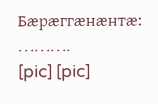Бæрæггæнæнтæ: ……….
[pic] [pic]